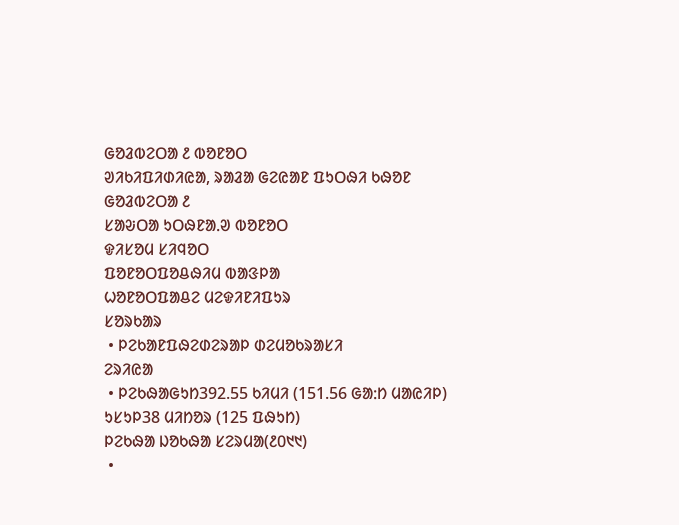ᱜᱚᱲᱵᱮᱛᱟ ᱒ ᱵᱚᱱᱚᱛ
ᱣᱤᱠᱤᱯᱤᱰᱤᱭᱟ, ᱨᱟᱲᱟ ᱜᱮᱭᱟᱱ ᱯᱩᱛᱷᱤ ᱠᱷᱚᱱ
ᱜᱚᱲᱵᱮᱛᱟ ᱒
ᱥᱟᱶᱛᱟ ᱩᱛᱷᱱᱟᱹᱣ ᱵᱚᱱᱚᱛ
ᱫᱤᱥᱚᱢ ᱥᱤᱧᱚᱛ
ᱯᱚᱱᱚᱛᱯᱚᱪᱷᱤᱢ ᱵᱟᱝᱞᱟ
ᱦᱚᱱᱚᱛᱯᱟᱪᱮ ᱢᱮᱫᱤᱱᱤᱯᱩᱨ
ᱥᱚᱨᱠᱟᱨ
 • ᱞᱮᱠᱟᱱᱯᱷᱮᱰᱮᱨᱟᱞ ᱰᱮᱢᱚᱠᱨᱟᱥᱤ
ᱮᱨᱤᱭᱟ
 • ᱞᱮᱠᱷᱟᱜᱩᱴ392.55 ᱠᱤᱢᱤ (151.56 ᱜᱟᱺᱴ ᱢᱟᱭᱤᱞ)
ᱩᱥᱩᱞ38 ᱢᱤᱴᱚᱨ (125 ᱯᱷᱩᱴ)
ᱞᱮᱠᱷᱟ ᱡᱚᱠᱷᱟ ᱥᱮᱨᱢᱟ(᱒᱐᱑᱑)
 •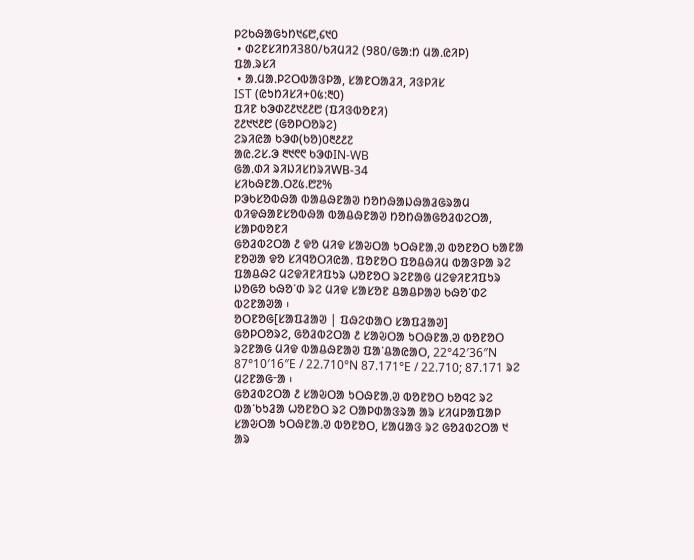ᱞᱮᱠᱷᱟᱜᱩᱴ᱑᱔᱘,᱔᱑᱐
 • ᱰᱮᱱᱥᱤᱴᱤ380/ᱠᱤᱢᱤ2 (980/ᱜᱟᱺᱴ ᱢᱟᱹᱭᱤᱞ)
ᱯᱟᱹᱨᱥᱤ
 • ᱟᱹᱢᱟᱹᱞᱮᱛᱵᱟᱝᱞᱟ, ᱥᱟᱱᱛᱟᱲᱤ, ᱤᱝᱞᱤᱥ
IST (ᱭᱩᱴᱤᱥᱤ+᱐᱕:᱓᱐)
ᱯᱤᱱ ᱠᱳᱰ᱗᱒᱑᱒᱒᱘ (ᱯᱤᱝᱵᱚᱱᱤ)
᱗᱒᱑᱑᱒᱘ (ᱜᱚᱞᱛᱚᱨᱮ)
ᱮᱨᱤᱭᱟ ᱠᱳᱰ(ᱠᱚ)᱐᱓᱒᱒᱗
ᱟᱭ.ᱮᱥ.ᱳ ᱓᱑᱖᱖ ᱠᱳᱰIN-WB
ᱜᱟᱹᱰᱤ ᱨᱤᱡᱤᱥᱴᱨᱤWB-34
ᱥᱤᱠᱷᱱᱟᱹᱛ᱗᱕.᱘᱗%
ᱞᱳᱠᱥᱚᱵᱷᱟ ᱵᱟᱪᱷᱱᱟᱣ ᱴᱚᱴᱷᱟᱡᱷᱟᱲᱜᱨᱟᱢ
ᱵᱤᱫᱷᱟᱱᱥᱚᱵᱷᱟ ᱵᱟᱪᱷᱱᱟᱣ ᱴᱚᱴᱷᱟᱜᱚᱲᱵᱮᱛᱟ, ᱥᱟᱞᱵᱚᱱᱤ
ᱜᱚᱲᱵᱮᱛᱟ ᱒ ᱫᱚ ᱢᱤᱫ ᱥᱟᱶᱛᱟ ᱩᱛᱷᱱᱟᱹᱣ ᱵᱚᱱᱚᱛ ᱠᱟᱱᱟ ᱱᱚᱣᱟ ᱫᱚ ᱥᱤᱧᱚᱛᱤᱭᱟᱹ ᱯᱚᱱᱚᱛ ᱯᱚᱪᱷᱤᱢ ᱵᱟᱝᱞᱟ ᱨᱮ ᱯᱟᱪᱷᱮ ᱢᱮᱫᱤᱱᱤᱯᱩᱨ ᱦᱚᱱᱚᱛ ᱨᱮᱱᱟᱜ ᱢᱮᱫᱤᱱᱤᱯᱩᱨ ᱡᱚᱜᱚ ᱠᱷᱚᱸᱰ ᱨᱮ ᱢᱤᱫ ᱥᱟᱥᱚᱱ ᱪᱟᱪᱞᱟᱣ ᱠᱷᱚᱸᱰᱮ ᱵᱮᱱᱟᱣᱟ ᱾
ᱚᱛᱱᱚᱜ[ᱥᱟᱯᱲᱟᱣ | ᱯᱷᱮᱰᱟᱛ ᱥᱟᱯᱲᱟᱣ]
ᱜᱚᱞᱛᱚᱨᱮ, ᱜᱚᱲᱵᱮᱛᱟ ᱒ ᱥᱟᱶᱛᱟ ᱩᱛᱷᱱᱟᱹᱣ ᱵᱚᱱᱚᱛ ᱨᱮᱱᱟᱜ ᱢᱤᱫ ᱵᱟᱪᱷᱱᱟᱣ ᱯᱟᱸᱪᱟᱭᱟᱛ, 22°42′36″N 87°10′16″E / 22.710°N 87.171°E / 22.710; 87.171 ᱨᱮ ᱢᱮᱱᱟᱜᱼᱟ ᱾
ᱜᱚᱲᱵᱮᱛᱟ ᱒ ᱥᱟᱶᱛᱟ ᱩᱛᱷᱱᱟᱹᱣ ᱵᱚᱱᱚᱛ ᱠᱚᱧᱮ ᱨᱮ ᱵᱟᱸᱠᱩᱲᱟ ᱦᱚᱱᱚᱛ ᱨᱮ ᱛᱟᱞᱰᱟᱝᱨᱟ ᱟᱨ ᱥᱤᱢᱞᱟᱯᱟᱞ ᱥᱟᱶᱛᱟ ᱩᱛᱷᱱᱟᱹᱣ ᱵᱚᱱᱚᱛ, ᱥᱟᱢᱟᱝ ᱨᱮ ᱜᱚᱲᱵᱮᱛᱟ ᱑ ᱟᱨ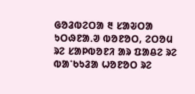ᱜᱚᱲᱵᱮᱛᱟ ᱓ ᱥᱟᱶᱛᱟ ᱩᱛᱷᱱᱟᱹᱣ ᱵᱚᱱᱚᱛ, ᱮᱛᱚᱢ ᱨᱮ ᱥᱟᱞᱵᱚᱱᱤ ᱟᱨ ᱯᱟᱪᱮ ᱨᱮ ᱵᱟᱸᱠᱩᱲᱟ ᱦᱚᱱᱚᱛ ᱨᱮ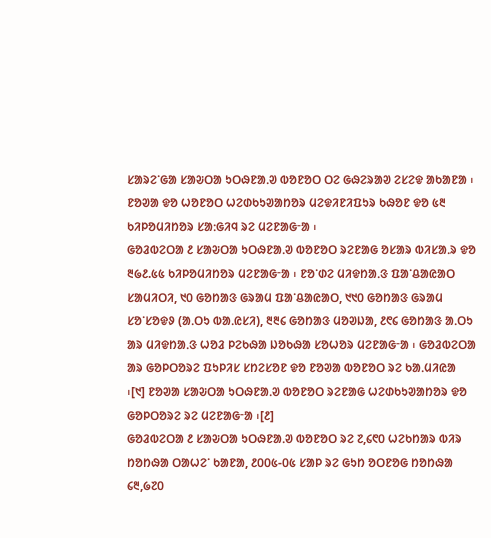ᱥᱟᱨᱮᱸᱜᱟ ᱥᱟᱶᱛᱟ ᱩᱛᱷᱱᱟᱹᱣ ᱵᱚᱱᱚᱛ ᱛᱮ ᱜᱷᱮᱨᱟᱣ ᱮᱥᱮᱫ ᱟᱠᱟᱱᱟ ᱾
ᱱᱚᱣᱟ ᱫᱚ ᱦᱚᱱᱚᱛ ᱦᱮᱰᱠᱩᱣᱟᱴᱚᱨ ᱢᱮᱫᱤᱱᱤᱯᱩᱨ ᱠᱷᱚᱱ ᱫᱚ ᱕᱓ ᱠᱤᱞᱚᱢᱤᱴᱚᱨ ᱥᱟᱺᱜᱤᱧ ᱨᱮ ᱢᱮᱱᱟᱜᱼᱟ ᱾
ᱜᱚᱲᱵᱮᱛᱟ ᱒ ᱥᱟᱶᱛᱟ ᱩᱛᱷᱱᱟᱹᱣ ᱵᱚᱱᱚᱛ ᱨᱮᱱᱟᱜ ᱚᱥᱟᱨ ᱵᱤᱥᱟᱹᱨ ᱫᱚ ᱓᱙᱒.᱕᱕ ᱠᱤᱞᱚᱢᱤᱴᱚᱨ ᱢᱮᱱᱟᱜᱼᱟ ᱾ ᱱᱚᱸᱰᱮ ᱢᱤᱫᱴᱟᱹᱝ ᱯᱟᱸᱪᱟᱭᱟᱛ ᱥᱟᱢᱤᱛᱤ, ᱑᱐ ᱜᱚᱴᱟᱝ ᱜᱨᱟᱢ ᱯᱟᱸᱪᱟᱭᱟᱛ, ᱑᱑᱐ ᱜᱚᱴᱟᱝ ᱜᱨᱟᱢ ᱥᱚᱸᱥᱚᱫᱽ (ᱟᱹᱛᱩ ᱵᱟᱹᱭᱥᱤ), ᱓᱓᱔ ᱜᱚᱴᱟᱝ ᱢᱚᱣᱡᱟ, ᱒᱖᱔ ᱜᱚᱴᱟᱝ ᱟᱹᱛᱩ ᱟᱨ ᱢᱤᱫᱴᱟᱹᱝ ᱦᱚᱲ ᱞᱮᱠᱷᱟ ᱡᱚᱠᱷᱟ ᱥᱚᱦᱚᱨ ᱢᱮᱱᱟᱜᱼᱟ ᱾ ᱜᱚᱲᱵᱮᱛᱟ ᱟᱨ ᱜᱚᱞᱛᱚᱨᱮ ᱯᱩᱞᱤᱥ ᱥᱴᱮᱥᱚᱱ ᱫᱚ ᱱᱚᱣᱟ ᱵᱚᱱᱚᱛ ᱨᱮ ᱠᱟᱹᱢᱤᱭᱟ ᱾[᱑] ᱱᱚᱣᱟ ᱥᱟᱶᱛᱟ ᱩᱛᱷᱱᱟᱹᱣ ᱵᱚᱱᱚᱛ ᱨᱮᱱᱟᱜ ᱦᱮᱰᱠᱩᱣᱟᱴᱚᱨ ᱫᱚ ᱜᱚᱞᱛᱚᱨᱮ ᱨᱮ ᱢᱮᱱᱟᱜᱼᱟ ᱾[᱒]
ᱜᱚᱲᱵᱮᱛᱟ ᱒ ᱥᱟᱶᱛᱟ ᱩᱛᱷᱱᱟᱹᱣ ᱵᱚᱱᱚᱛ ᱨᱮ ᱗,᱔᱖᱐ ᱦᱮᱠᱴᱟᱨ ᱵᱤᱨ ᱴᱚᱴᱷᱟ ᱛᱟᱦᱮᱸ ᱠᱟᱱᱟ, ᱒᱐᱐᱕-᱐᱕ ᱥᱟᱞ ᱨᱮ ᱜᱩᱴ ᱚᱛᱱᱚᱜ ᱴᱚᱴᱷᱟ ᱔᱓,᱙᱗᱐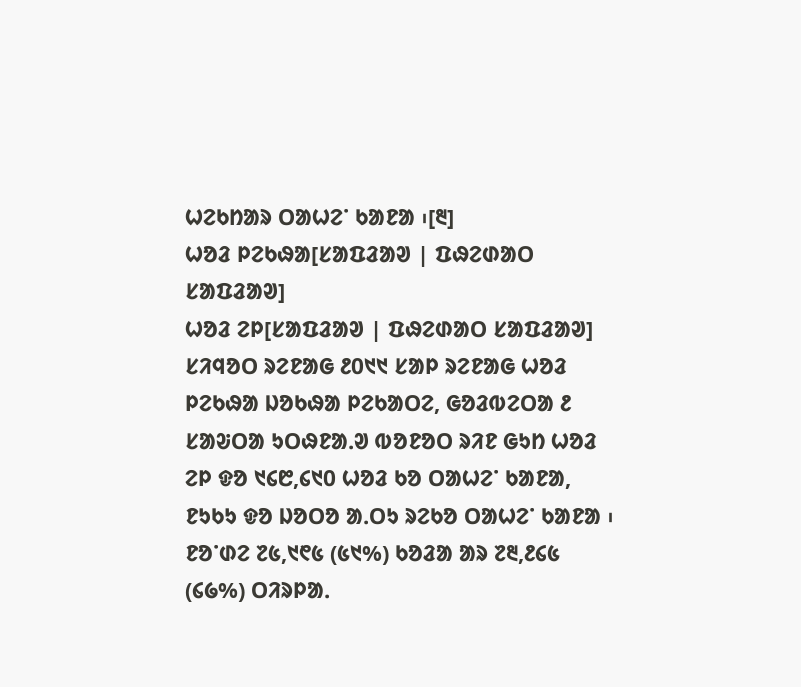ᱦᱮᱠᱴᱟᱨ ᱛᱟᱦᱮᱸ ᱠᱟᱱᱟ ᱾[᱓]
ᱦᱚᱲ ᱞᱮᱠᱷᱟ[ᱥᱟᱯᱲᱟᱣ | ᱯᱷᱮᱰᱟᱛ ᱥᱟᱯᱲᱟᱣ]
ᱦᱚᱲ ᱮᱞ[ᱥᱟᱯᱲᱟᱣ | ᱯᱷᱮᱰᱟᱛ ᱥᱟᱯᱲᱟᱣ]
ᱥᱤᱧᱚᱛ ᱨᱮᱱᱟᱜ ᱒᱐᱑᱑ ᱥᱟᱞ ᱨᱮᱱᱟᱜ ᱦᱚᱲ ᱞᱮᱠᱷᱟ ᱡᱚᱠᱷᱟ ᱞᱮᱠᱟᱛᱮ, ᱜᱚᱲᱵᱮᱛᱟ ᱒ ᱥᱟᱶᱛᱟ ᱩᱛᱷᱱᱟᱹᱣ ᱵᱚᱱᱚᱛ ᱨᱤᱱ ᱜᱩᱴ ᱦᱚᱲ ᱮᱞ ᱫᱚ ᱑᱔᱘,᱔᱑᱐ ᱦᱚᱲ ᱠᱚ ᱛᱟᱦᱮᱸ ᱠᱟᱱᱟ, ᱱᱩᱠᱩ ᱫᱚ ᱡᱚᱛᱚ ᱟᱹᱛᱩ ᱨᱮᱠᱚ ᱛᱟᱦᱮᱸ ᱠᱟᱱᱟ ᱾ ᱱᱚᱸᱰᱮ ᱗᱕,᱑᱖᱕ (᱕᱑%) ᱠᱚᱲᱟ ᱟᱨ ᱗᱓,᱒᱔᱕ (᱔᱙%) ᱛᱤᱨᱞᱟᱹ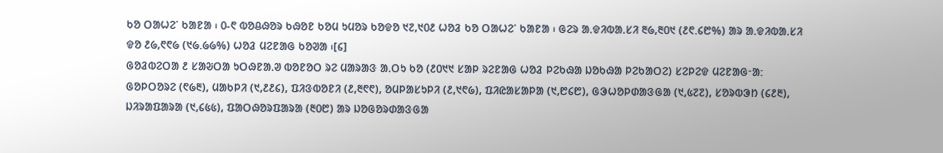ᱠᱚ ᱛᱟᱦᱮᱸ ᱠᱟᱱᱟ ᱾ ᱐-᱖ ᱵᱚᱪᱷᱚᱨ ᱠᱷᱚᱱ ᱠᱚᱢ ᱩᱢᱚᱨ ᱠᱚᱫᱚ ᱑᱗,᱑᱐᱒ ᱦᱚᱲ ᱠᱚ ᱛᱟᱦᱮᱸ ᱠᱟᱱᱟ ᱾ ᱜᱮᱨ ᱟᱹᱫᱤᱵᱟᱹᱥᱤ ᱓᱙,᱓᱐᱑ (᱒᱖.᱔᱘%) ᱟᱨ ᱟᱹᱫᱤᱵᱟᱹᱥᱤ ᱫᱚ ᱒᱙,᱖᱖᱙ (᱑᱙.᱙᱙%) ᱦᱚᱲ ᱢᱮᱱᱟᱜ ᱠᱚᱣᱟ ᱾[᱔]
ᱜᱚᱲᱵᱮᱛᱟ ᱒ ᱥᱟᱶᱛᱟ ᱩᱛᱷᱱᱟᱹᱣ ᱵᱚᱱᱚᱛ ᱨᱮ ᱢᱟᱨᱟᱝ ᱟᱹᱛᱩ ᱠᱚ (᱒᱐᱑᱑ ᱥᱟᱞ ᱨᱮᱱᱟᱜ ᱦᱚᱲ ᱞᱮᱠᱷᱟ ᱡᱚᱠᱷᱟ ᱞᱮᱠᱟᱛᱮ) ᱥᱮᱞᱮᱫ ᱢᱮᱱᱟᱜᱼᱟ: ᱜᱚᱞᱛᱚᱨᱮ (᱖᱙᱓), ᱢᱟᱠᱞᱤ (᱑,᱒᱒᱔), ᱯᱤᱝᱵᱚᱱᱤ (᱒,᱓᱖᱖), ᱚᱢᱞᱟᱥᱩᱞᱤ (᱒,᱑᱖᱙), ᱯᱤᱭᱟᱥᱟᱞᱟ (᱑,᱘᱔᱘), ᱜᱳᱦᱚᱞᱰᱟᱝᱜᱟ (᱑,᱕᱗᱗), ᱥᱚᱨᱵᱳᱴ (᱔᱒᱓), ᱡᱤᱨᱟᱯᱟᱨᱟ (᱑,᱔᱕᱕), ᱯᱟᱛᱷᱚᱨᱯᱟᱨᱟ (᱓᱐᱘) ᱟᱨ ᱡᱚᱜᱚᱨᱰᱟᱝᱜᱟ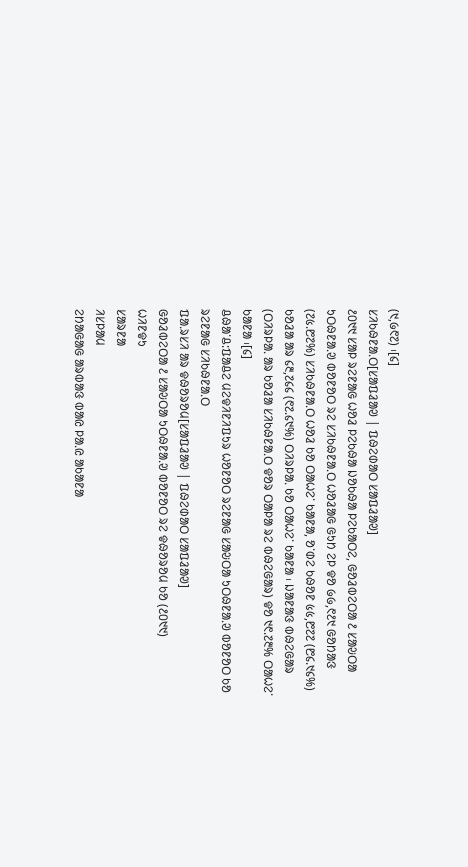(᱑,᱙᱖᱗) ᱾[᱔]
ᱥᱤᱠᱷᱱᱟᱹᱛ[ᱥᱟᱯᱲᱟᱣ | ᱯᱷᱮᱰᱟᱛ ᱥᱟᱯᱲᱟᱣ]
᱒᱐᱑᱑ ᱥᱟᱞ ᱨᱮᱱᱟᱜ ᱦᱚᱲ ᱞᱮᱠᱷᱟ ᱡᱚᱠᱷᱟ ᱞᱮᱠᱟᱛᱮ, ᱜᱚᱲᱵᱮᱛᱟ ᱒ ᱥᱟᱶᱛᱟ ᱩᱛᱷᱱᱟᱹᱣ ᱵᱚᱱᱚᱛ ᱨᱮ ᱥᱤᱠᱷᱱᱟᱹᱛ ᱦᱚᱲᱟᱜ ᱜᱩᱴ ᱮᱞ ᱫᱚ ᱙᱙,᱖᱒᱑ ᱜᱚᱴᱟᱝ (᱗᱕.᱘᱗%) ᱥᱤᱠᱷᱱᱟᱹᱛ ᱦᱚᱲ ᱠᱚ ᱛᱟᱦᱮᱸ ᱠᱟᱱᱟ, ᱚᱸᱰᱮ ᱠᱷᱚᱱ ᱕᱕,᱘᱗᱗ (᱘᱔.᱑᱔%) ᱠᱚᱲᱟ ᱟᱨ ᱔᱓,᱗᱔᱔ (᱖᱗.᱔᱑%) ᱛᱤᱨᱞᱟᱹ ᱠᱚ ᱛᱟᱦᱮᱸ ᱠᱟᱱᱟ ᱾ ᱡᱟᱱᱟᱝ ᱵᱷᱮᱜᱟᱨ (ᱛᱤᱨᱞᱟᱹ ᱟᱨ ᱠᱚᱲᱟ ᱥᱤᱠᱷᱱᱟᱹᱛ ᱫᱚᱨ ᱛᱟᱞᱟ ᱨᱮ ᱵᱷᱮᱜᱟᱨ) ᱫᱚ ᱑᱖.᱗᱓% ᱛᱟᱦᱮᱸ ᱠᱟᱱᱟ ᱾[᱔]
ᱪᱷᱟᱸᱪ:ᱯᱟᱪᱮ ᱢᱮᱫᱤᱱᱤᱯᱩᱨ ᱦᱚᱱᱚᱛ ᱨᱮᱱᱟᱜ ᱥᱟᱶᱛᱟ ᱩᱛᱷᱱᱟᱹᱣ ᱵᱚᱱᱚᱛ ᱠᱚ ᱨᱮᱱᱟᱜ ᱥᱤᱠᱷᱱᱟᱹᱛ
ᱯᱟᱹᱨᱥᱤ ᱟᱨ ᱫᱷᱚᱨᱚᱢ[ᱥᱟᱯᱲᱟᱣ | ᱯᱷᱮᱰᱟᱛ ᱥᱟᱯᱲᱟᱣ]
ᱜᱚᱲᱵᱮᱛᱟ ᱒ ᱥᱟᱶᱛᱟ ᱩᱛᱷᱱᱟᱹᱣ ᱵᱚᱱᱚᱛ ᱨᱮ ᱫᱷᱚᱨᱚᱢ ᱠᱚ (᱒᱐᱑᱑)
ᱦᱤᱱᱫᱩ
ᱥᱟᱨᱱᱟ
ᱤᱥᱞᱟᱢ
ᱮᱴᱟᱜᱟᱜ ᱟᱨᱵᱟᱝ ᱵᱟᱭ ᱞᱟᱹᱭ ᱟᱠᱟᱱᱟ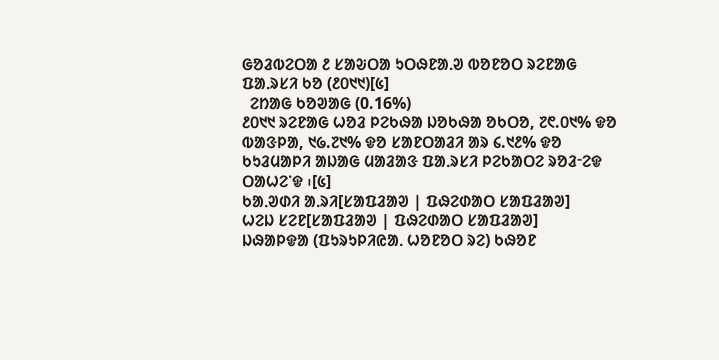ᱜᱚᱲᱵᱮᱛᱟ ᱒ ᱥᱟᱶᱛᱟ ᱩᱛᱷᱱᱟᱹᱣ ᱵᱚᱱᱚᱛ ᱨᱮᱱᱟᱜ ᱯᱟᱹᱨᱥᱤ ᱠᱚ (᱒᱐᱑᱑)[᱕]
  ᱮᱴᱟᱜ ᱠᱚᱣᱟᱜ (0.16%)
᱒᱐᱑᱑ ᱨᱮᱱᱟᱜ ᱦᱚᱲ ᱞᱮᱠᱷᱟ ᱡᱚᱠᱷᱟ ᱚᱠᱛᱚ, ᱗᱖.᱐᱑% ᱫᱚ ᱵᱟᱝᱞᱟ, ᱑᱙.᱗᱑% ᱫᱚ ᱥᱟᱱᱛᱟᱲᱤ ᱟᱨ ᱔.᱑᱒% ᱫᱚ ᱠᱩᱲᱢᱟᱞᱤ ᱟᱡᱟᱜ ᱢᱟᱲᱟᱝ ᱯᱟᱹᱨᱥᱤ ᱞᱮᱠᱟᱛᱮ ᱨᱚᱲᱼᱮᱫ ᱛᱟᱦᱮᱸᱫ ᱾[᱕]
ᱠᱟᱹᱣᱰᱤ ᱟᱹᱨᱤ[ᱥᱟᱯᱲᱟᱣ | ᱯᱷᱮᱰᱟᱛ ᱥᱟᱯᱲᱟᱣ]
ᱦᱮᱡ ᱥᱮᱱ[ᱥᱟᱯᱲᱟᱣ | ᱯᱷᱮᱰᱟᱛ ᱥᱟᱯᱲᱟᱣ]
ᱡᱷᱟᱞᱫᱟ (ᱯᱩᱨᱩᱞᱤᱭᱟᱹ ᱦᱚᱱᱚᱛ ᱨᱮ) ᱠᱷᱚᱱ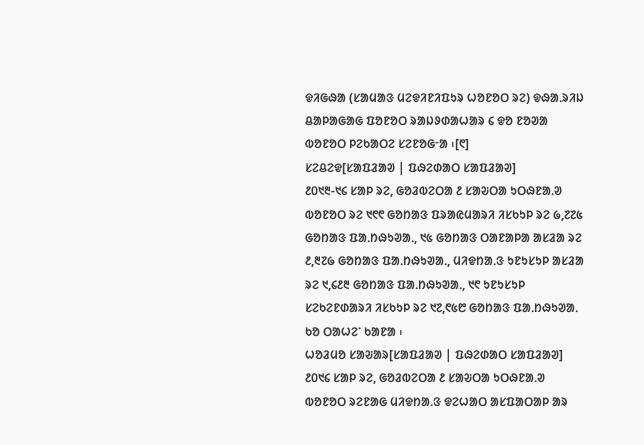ᱫᱤᱜᱷᱟ (ᱥᱟᱢᱟᱝ ᱢᱮᱫᱤᱱᱤᱯᱩᱨ ᱦᱚᱱᱚᱛ ᱨᱮ) ᱫᱷᱟᱹᱨᱤᱡ ᱪᱟᱞᱟᱜᱟᱜ ᱯᱚᱱᱚᱛ ᱨᱟᱡᱽᱰᱟᱦᱟᱨ ᱔ ᱫᱚ ᱱᱚᱣᱟ ᱵᱚᱱᱚᱛ ᱞᱮᱠᱟᱛᱮ ᱥᱮᱱᱚᱜᱼᱟ ᱾[᱖]
ᱥᱮᱪᱮᱫ[ᱥᱟᱯᱲᱟᱣ | ᱯᱷᱮᱰᱟᱛ ᱥᱟᱯᱲᱟᱣ]
᱒᱐᱑᱓-᱑᱔ ᱥᱟᱞ ᱨᱮ, ᱜᱚᱲᱵᱮᱛᱟ ᱒ ᱥᱟᱶᱛᱟ ᱩᱛᱷᱱᱟᱹᱣ ᱵᱚᱱᱚᱛ ᱨᱮ ᱑᱖᱖ ᱜᱚᱴᱟᱝ ᱯᱨᱟᱭᱢᱟᱨᱤ ᱤᱥᱠᱩᱞ ᱨᱮ ᱙,᱗᱗᱕ ᱜᱚᱴᱟᱝ ᱯᱟᱹᱴᱷᱩᱣᱟᱹ, ᱑᱕ ᱜᱚᱴᱟᱝ ᱛᱟᱱᱟᱞᱟ ᱟᱥᱲᱟ ᱨᱮ ᱒,᱓᱗᱙ ᱜᱚᱴᱟᱝ ᱯᱟᱹᱴᱷᱩᱣᱟᱹ, ᱢᱤᱫᱴᱟᱹᱝ ᱩᱱᱩᱥᱩᱞ ᱟᱥᱲᱟ ᱨᱮ ᱑,᱔᱒᱓ ᱜᱚᱴᱟᱝ ᱯᱟᱹᱴᱷᱩᱣᱟᱹ, ᱑᱖ ᱩᱱᱩᱥᱩᱞ ᱥᱮᱠᱮᱱᱰᱟᱨᱤ ᱤᱥᱠᱩᱞ ᱨᱮ ᱑᱗,᱖᱕᱘ ᱜᱚᱴᱟᱝ ᱯᱟᱹᱴᱷᱩᱣᱟᱹ ᱠᱚ ᱛᱟᱦᱮᱸ ᱠᱟᱱᱟ ᱾
ᱦᱚᱲᱢᱚ ᱥᱟᱶᱟᱨ[ᱥᱟᱯᱲᱟᱣ | ᱯᱷᱮᱰᱟᱛ ᱥᱟᱯᱲᱟᱣ]
᱒᱐᱑᱔ ᱥᱟᱞ ᱨᱮ, ᱜᱚᱲᱵᱮᱛᱟ ᱒ ᱥᱟᱶᱛᱟ ᱩᱛᱷᱱᱟᱹᱣ ᱵᱚᱱᱚᱛ ᱨᱮᱱᱟᱜ ᱢᱤᱫᱴᱟᱹᱝ ᱫᱮᱦᱟᱛ ᱟᱥᱯᱟᱛᱟᱞ ᱟᱨ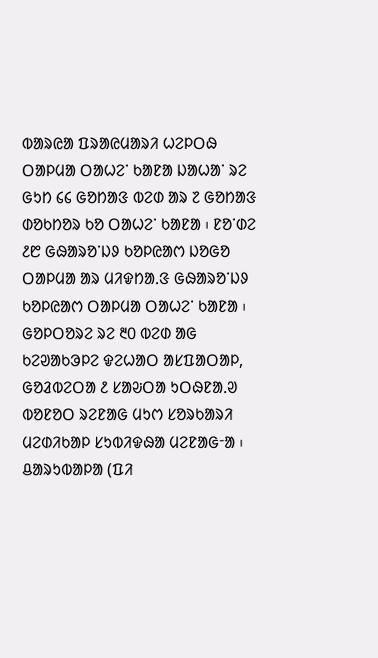ᱵᱟᱨᱭᱟ ᱯᱨᱟᱭᱢᱟᱨᱤ ᱦᱮᱞᱛᱷ ᱛᱟᱞᱢᱟ ᱛᱟᱦᱮᱸ ᱠᱟᱱᱟ ᱡᱟᱦᱟᱸ ᱨᱮ ᱜᱩᱴ ᱔᱔ ᱜᱚᱴᱟᱝ ᱵᱮᱰ ᱟᱨ ᱗ ᱜᱚᱴᱟᱝ ᱰᱚᱠᱴᱚᱨ ᱠᱚ ᱛᱟᱦᱮᱸ ᱠᱟᱱᱟ ᱾ ᱱᱚᱸᱰᱮ ᱒᱘ ᱜᱷᱟᱨᱚᱸᱡᱽ ᱠᱚᱞᱭᱟᱬ ᱡᱚᱜᱚ ᱛᱟᱞᱢᱟ ᱟᱨ ᱢᱤᱫᱴᱟᱹᱝ ᱜᱷᱟᱨᱚᱸᱡᱽ ᱠᱚᱞᱭᱟᱬ ᱛᱟᱞᱢᱟ ᱛᱟᱦᱮᱸ ᱠᱟᱱᱟ ᱾
ᱜᱚᱞᱛᱚᱨᱮ ᱨᱮ ᱓᱐ ᱵᱮᱰ ᱟᱜ ᱠᱮᱣᱟᱠᱳᱞᱮ ᱫᱮᱦᱟᱛ ᱟᱥᱯᱟᱛᱟᱞ, ᱜᱚᱲᱵᱮᱛᱟ ᱒ ᱥᱟᱶᱛᱟ ᱩᱛᱷᱱᱟᱹᱣ ᱵᱚᱱᱚᱛ ᱨᱮᱱᱟᱜ ᱢᱩᱬ ᱥᱚᱨᱠᱟᱨᱤ ᱢᱮᱰᱤᱠᱟᱞ ᱥᱩᱵᱤᱫᱷᱟ ᱢᱮᱱᱟᱜᱼᱟ ᱾ ᱪᱟᱨᱩᱵᱟᱞᱟ (ᱯᱤ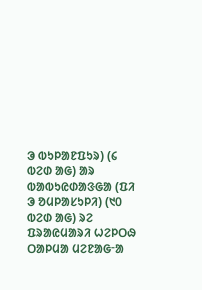ᱳ ᱵᱩᱞᱟᱱᱯᱩᱨ) (᱔ ᱵᱮᱰ ᱟᱜ) ᱟᱨ ᱵᱟᱵᱩᱭᱰᱟᱝᱜᱟ (ᱯᱤ ᱳ ᱚᱢᱞᱟᱥᱩᱞᱤ) (᱑᱐ ᱵᱮᱰ ᱟᱜ) ᱨᱮ ᱯᱨᱟᱭᱢᱟᱨᱤ ᱦᱮᱞᱛᱷ ᱛᱟᱞᱢᱟ ᱢᱮᱱᱟᱜᱼᱟ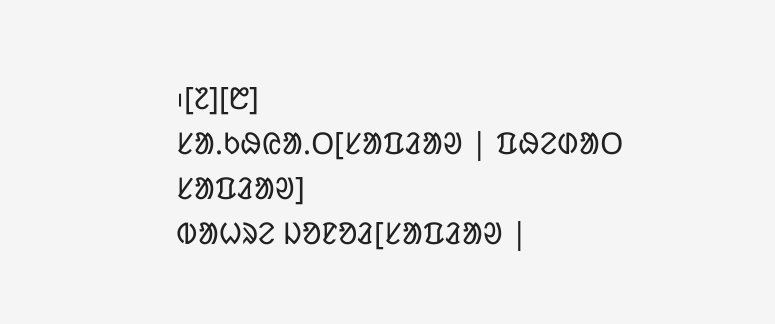᱾[᱗][᱘]
ᱥᱟᱹᱠᱷᱭᱟᱹᱛ[ᱥᱟᱯᱲᱟᱣ | ᱯᱷᱮᱰᱟᱛ ᱥᱟᱯᱲᱟᱣ]
ᱵᱟᱦᱨᱮ ᱡᱚᱱᱚᱲ[ᱥᱟᱯᱲᱟᱣ |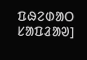ᱯᱷᱮᱰᱟᱛ ᱥᱟᱯᱲᱟᱣ]